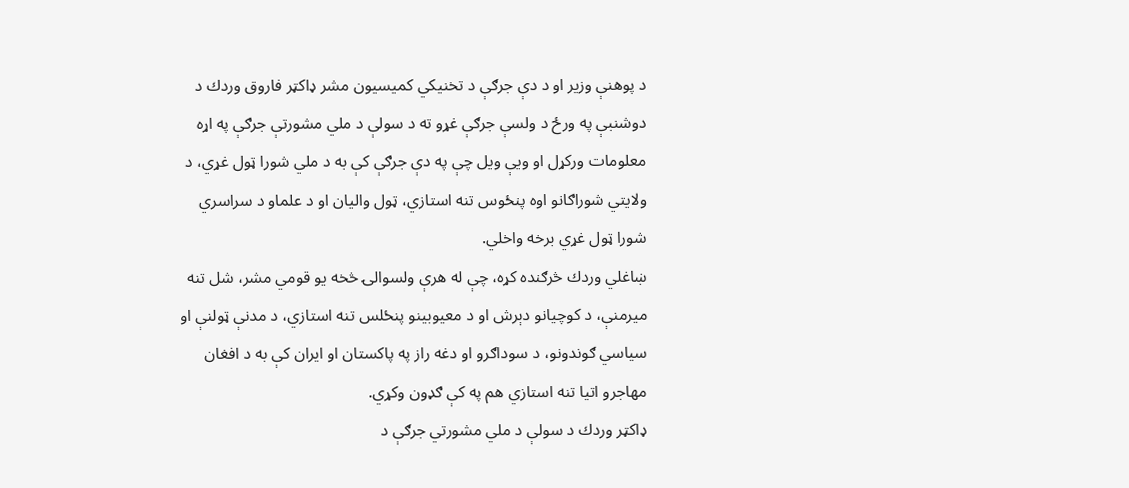د پوهنې وزير او د دې جرګې د تخنيكي كميسيون مشر ډاكټر فاروق وردك د دوشنبې په ورځ د ولسې جرګې غړو ته د سولې د ملي مشورتې جرګې په اړه معلومات وركړل او ويې ويل چې په دې جرګې كې به د ملي شورا ټول غړي، د ولايتي شوراګانو اوه پنځوس تنه استازي، ټول واليان او د علماو د سراسري شورا ټول غړي برخه واخلي.
ښاغلي وردك څرګنده كړه، چې له هرې ولسوالۍ څخه يو قومي مشر، شل تنه ميرمنې، د كوچيانو دېرش او د معيوبينو پنځلس تنه استازي، د مدنې ټولنې او سياسي ګوندونو، د سوداګرو او دغه راز په پاكستان او ايران كې به د افغان مهاجرو اتيا تنه استازي هم په كې ګډون وكړي.
ډاكټر وردك د سولې د ملي مشورتي جرګې د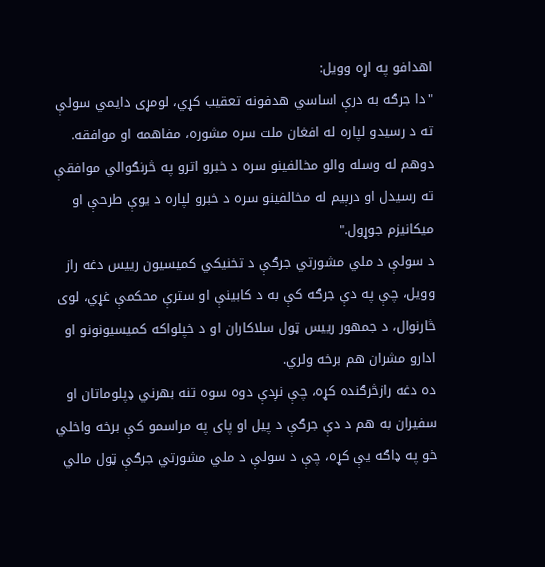اهدافو په اړه وويل:
"دا جرګه به درې اساسي هدفونه تعقيب كړي، لومړى دايمي سولې ته د رسيدو لپاره له افغان ملت سره مشوره، مفاهمه او موافقه.
دوهم له وسله والو مخالفينو سره د خبرو اترو په څرنګوالي موافقې ته رسيدل او درېيم له مخالفينو سره د خبرو لپاره د يوې طرحې او ميكانيزم جوړول."
د سولې د ملي مشورتي جرګې د تخنيكي كميسيون رييس دغه راز وويل، چې په دې جرګه كې به د كابينې او سترې محكمې غړي، لوى څارنوال، د جمهور رييس ټول سلاكاران او د خپلواكه كميسيونونو او ادارو مشران هم برخه ولري.
ده دغه رازڅرګنده كړه، چې نږدې دوه سوه تنه بهرني ډپلوماتان او سفيران به هم د دې جرګې د پيل او پاى په مراسمو كې برخه واخلي خو په ډاګه يې كړه، چې د سولې د ملي مشورتي جرګې ټول مالي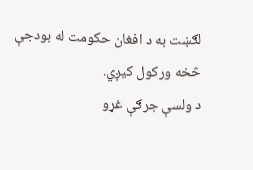لګښت به د افغان حكومت له بودجې څخه وركول كيږي.
د ولسې جرګې غړو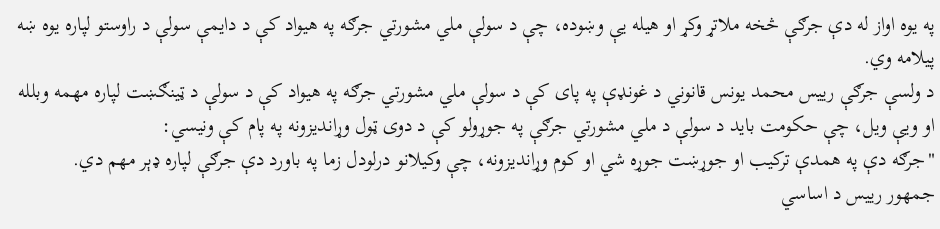په يوه اواز له دې جرګې څخه ملاتړ وكړ او هيله يې وښوده، چې د سولې ملي مشورتي جرګه په هيواد كې د دايمې سولې د راوستو لپاره يوه ښه پيلامه وي.
د ولسې جرګې رييس محمد يونس قانوني د غونډې په پاى كې د سولې ملي مشورتي جرګه په هيواد كې د سولې د ټينګښت لپاره مهمه وبلله او ويې ويل، چې حكومت بايد د سولې د ملي مشورتي جرګې په جوړولو كې د دوى ټول وړانديزونه په پام كې ونيسي:
"جرګه دې په همدې تركيب او جوړښت جوړه شي او كوم وړانديزونه، چې وكيلانو درلودل زما په باورد دې جرګې لپاره ډېر مهم دي.
جمهور رييس د اساسي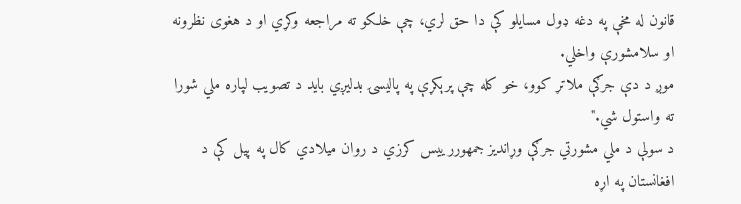قانون له مخې په دغه ډول مسايلو كې دا حق لري، چې خلكو ته مراجعه وكړي او د هغوى نظرونه او سلامشورې واخلي.
موږ د دې جرګې ملاتړ كوو، خو كله چې پرېكړې په پاليسۍ بدليږي بايد د تصويب لپاره ملي شورا ته واستول شي."
د سولې د ملي مشورتي جرګې وړانديز جمهوررييس كرزي د روان ميلادي كال په پيل كې د افغانستان په اړه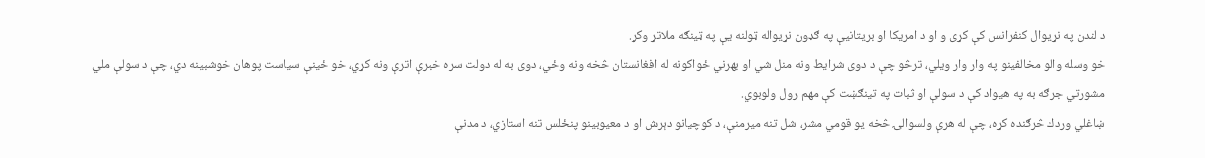د لندن په نړيوال كنفرانس كې كړی و او د امريكا او بريتانيې په ګډون نړيواله ټولنه يې په ټينګه ملاتړ وكړ.
خو وسله والو مخالفينو په وار وار ويلي، ترڅو چې د دوى شرايط ونه منل شي او بهرني ځواكونه له افغانستان څخه ونه وځي، دوى به له دولت سره خبرې اترې ونه كړي، خو ځينې سياست پوهان خوشبينه دي، چې د سولې ملي مشورتي جرګه به په هيواد كې د سولې او ثبات په تينګښت كې مهم رول ولوبوي.
ښاغلي وردك څرګنده كړه، چې له هرې ولسوالۍ څخه يو قومي مشر، شل تنه ميرمنې، د كوچيانو دېرش او د معيوبينو پنځلس تنه استازي، د مدنې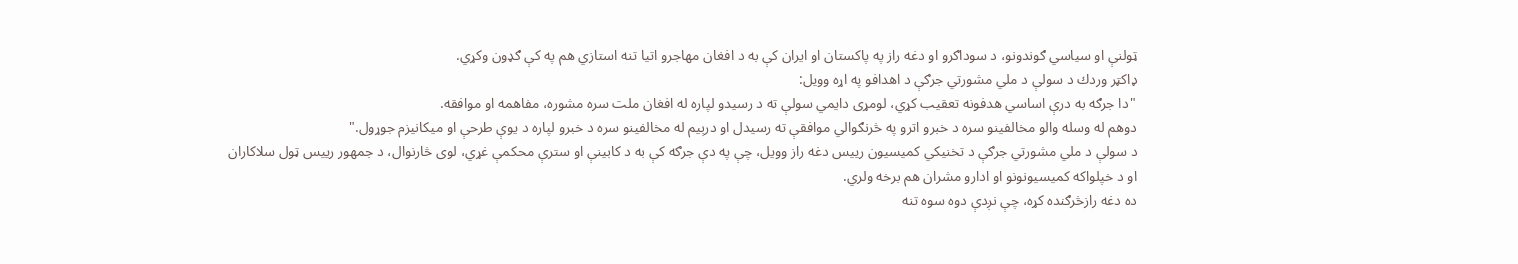ټولنې او سياسي ګوندونو، د سوداګرو او دغه راز په پاكستان او ايران كې به د افغان مهاجرو اتيا تنه استازي هم په كې ګډون وكړي.
ډاكټر وردك د سولې د ملي مشورتي جرګې د اهدافو په اړه وويل:
"دا جرګه به درې اساسي هدفونه تعقيب كړي، لومړى دايمي سولې ته د رسيدو لپاره له افغان ملت سره مشوره، مفاهمه او موافقه.
دوهم له وسله والو مخالفينو سره د خبرو اترو په څرنګوالي موافقې ته رسيدل او درېيم له مخالفينو سره د خبرو لپاره د يوې طرحې او ميكانيزم جوړول."
د سولې د ملي مشورتي جرګې د تخنيكي كميسيون رييس دغه راز وويل، چې په دې جرګه كې به د كابينې او سترې محكمې غړي، لوى څارنوال، د جمهور رييس ټول سلاكاران او د خپلواكه كميسيونونو او ادارو مشران هم برخه ولري.
ده دغه رازڅرګنده كړه، چې نږدې دوه سوه تنه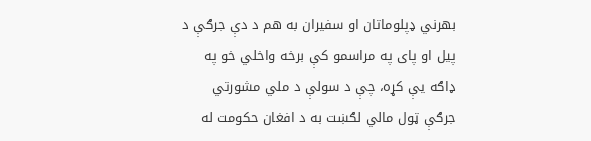بهرني ډپلوماتان او سفيران به هم د دې جرګې د پيل او پاى په مراسمو كې برخه واخلي خو په ډاګه يې كړه، چې د سولې د ملي مشورتي جرګې ټول مالي لګښت به د افغان حكومت له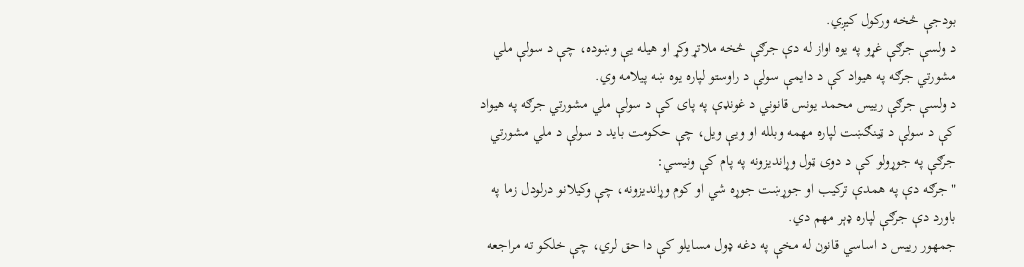بودجې څخه وركول كيږي.
د ولسې جرګې غړو په يوه اواز له دې جرګې څخه ملاتړ وكړ او هيله يې وښوده، چې د سولې ملي مشورتي جرګه په هيواد كې د دايمې سولې د راوستو لپاره يوه ښه پيلامه وي.
د ولسې جرګې رييس محمد يونس قانوني د غونډې په پاى كې د سولې ملي مشورتي جرګه په هيواد كې د سولې د ټينګښت لپاره مهمه وبلله او ويې ويل، چې حكومت بايد د سولې د ملي مشورتي جرګې په جوړولو كې د دوى ټول وړانديزونه په پام كې ونيسي:
"جرګه دې په همدې تركيب او جوړښت جوړه شي او كوم وړانديزونه، چې وكيلانو درلودل زما په باورد دې جرګې لپاره ډېر مهم دي.
جمهور رييس د اساسي قانون له مخې په دغه ډول مسايلو كې دا حق لري، چې خلكو ته مراجعه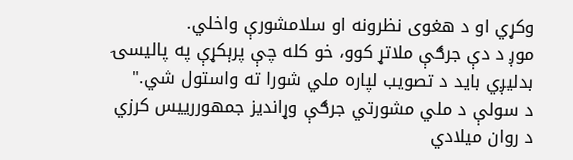وكړي او د هغوى نظرونه او سلامشورې واخلي.
موږ د دې جرګې ملاتړ كوو، خو كله چې پرېكړې په پاليسۍ بدليږي بايد د تصويب لپاره ملي شورا ته واستول شي."
د سولې د ملي مشورتي جرګې وړانديز جمهوررييس كرزي د روان ميلادي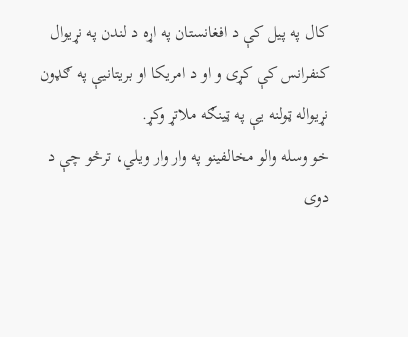كال په پيل كې د افغانستان په اړه د لندن په نړيوال كنفرانس كې كړی و او د امريكا او بريتانيې په ګډون نړيواله ټولنه يې په ټينګه ملاتړ وكړ.
خو وسله والو مخالفينو په وار وار ويلي، ترڅو چې د دوى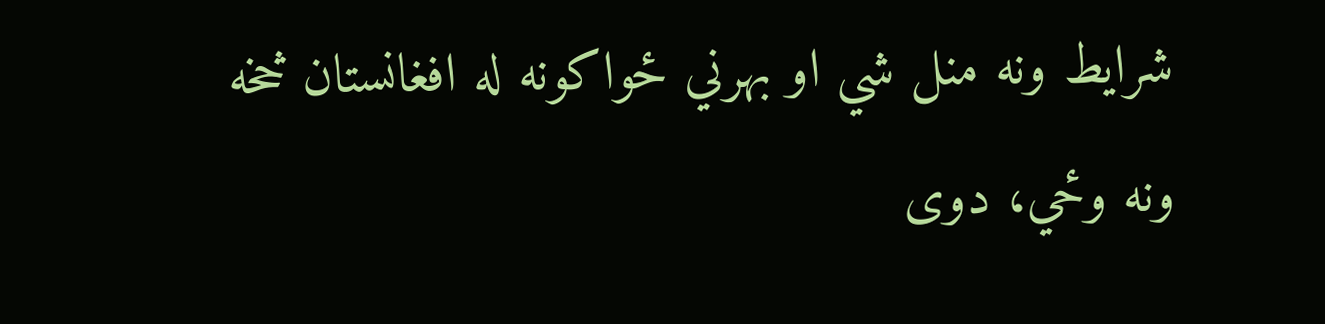شرايط ونه منل شي او بهرني ځواكونه له افغانستان څخه ونه وځي، دوى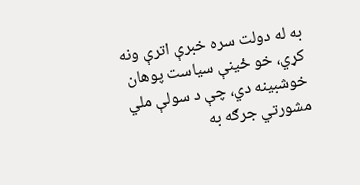به له دولت سره خبرې اترې ونه كړي، خو ځينې سياست پوهان خوشبينه دي، چې د سولې ملي مشورتي جرګه به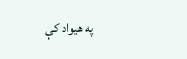په هيواد كې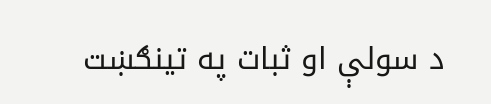د سولې او ثبات په تينګښت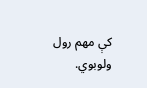كې مهم رول ولوبوي.